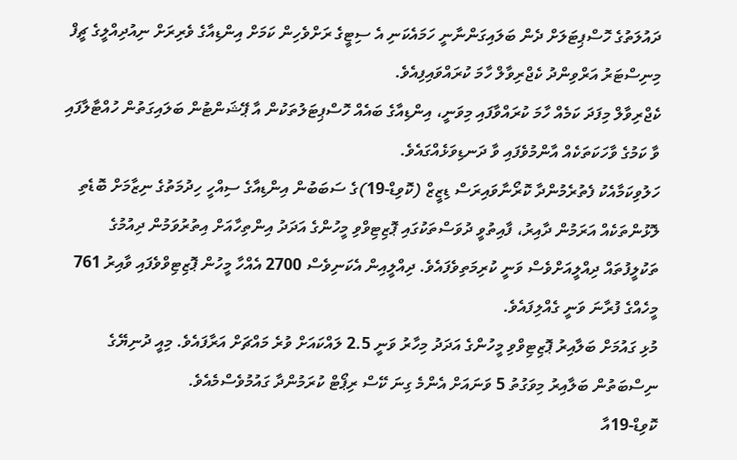ދައުލަތުގެ ހޮސްޕިޓަލަށް ދެން ބަލައިގަންނާނީ ހަމައެކަނި އެ ސިޓީގެ ރަށްވެހިން ކަމަށް އިންޑިއާގެ ވެރިރަށް ނިއުދިއްލީގެ ޗީފް މިނިސްޓަރު އަރްވިންދު ކެޖްރިވާލް ހާމަ ކުރައްވައިފިއެވެ.
ކެޖްރިވާލް މިފަދަ ކަމެއް ހާމަ ކުރައްވާފައި މިވަނީ، އިންޑިއާގެ ބައެއް ހޮސްޕިޓަލުތަކުން އާ ޕޭޝަންޓުން ބަލައިގަތުން ހުއްޓާލާފައި ވާ ކަމުގެ ވާހަކަތަކެއް އާންމުވެފައި ވާ ދަނޑިވަޅެއްގައެވެ.
ހަލުވިކަމާއެކު ފެތުރެމުންދާ ކޮރޯނާވައިރަސް ޑިޒީޒް (ކޮވިޑް-19)ގެ ސަބަބުން އިންޑިއާގެ ސިއްހީ ހިދުމަތުގެ ނިޒާމަށް ބޮޑެތި ލޮޅުންތަކެއް އަރަމުން ދާއިރު، ފާއިތުވީ ދުވަސްތަކުގައި ޕޮޒިޓިވްވި މީހުންގެ އަދަދު އިންތިހާއަށް އިތުރުވަމުން ދިއުމުގެ ތަކުލީފުތައް ދިއްލީއަށްވެސް ވަނީ ކުރިމަތިވެފައެވެ. ދިއްލީއިން އެކަނިވެސް 2700 އެއްހާ މީހުން ޕޮޒިޓިވްވެފައި ވާއިރު 761 މީހެއްގެ ފުރާނަ ވަނީ ގެއްލިފައެވެ.
މުޅި ގައުމަށް ބަލާއިރު ޕޮޒިޓިވްވި މީހުންގެ އަދަދު މިހާރު ވަނީ 2.5 ލައްކައަށް ވުރެ މައްޗަށް އަރާފައެވެ. މިއީ ދުނިޔޭގެ ނިސްބަތުން ބަލާއިރު މިވަގުތު 5 ވަނައަށް އެންމެ ގިނަ ކޭސް ރިޕޯޓް ކުރަމުންދާ ގައުމުވެސްމެއެވެ.
ކޮވިޑް-19އާ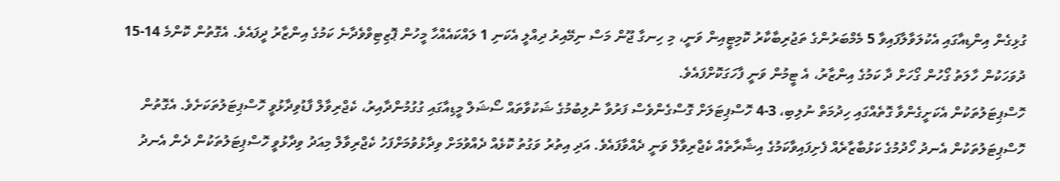ގުޅިގެން އިންޑިއާގައި އެކުލަވާލާފައިވާ 5 މެމްބަރުންގެ ތަޖުރިބާކާރު ކޮމިޓީއިން ވަނީ، މި ހިނގާ ޖޫން މަސް ނިމޭއިރު ދިއްލީ އެކަނި 1 ލައްކައެއްހާ މީހުން ޕޮޒިޓިވްވެދާނެ ކަމުގެ އިންޒާރު ދީފައެވެ. އެގޮތުން ކޮންމެ 14-15 ދުވަހަކުން ހާލަތު ގޯހުން ގޯހަށް ދާ ކަމުގެ އިންޒާރު، އެ ޓީމުން ވަނީ ފާހަގަކޮށްފައެވެ.
ހޮސްޕިޓަލުތަކުން އެކަށީގެންވާ ގޮތެއްގައި ހިދުމަތް ނުލިބި، 3-4 ހޮސްޕިޓަލަށް ގޮސްގެންވެސް ފަރުވާ ނުލިބުމުގެ ޝަކުވާތައް ސޯޝަލް މީޑިއާގައި ގުގުމުންދާއިރު، ކެޖްރިވާލް ފާޑުވިދާޅުވީ ހޮސްޕިޓަލުތަކަށެވެ. އެގޮތުން ހޮސްޕިޓަލުތަކުން އެނދު ހޯދުމުގެ ކަޅުބާޒާރެއް ފެށިފައިވާކަމުގެ އިޝާރާތެއް ކެޖްރިވާލް ވަނީ ދެއްވާފައެވެ. އަދި އިތުރު ވަގުތު ކޮޅެއް ދެއްވުމަށް ވިދާޅުވުމަށްފަހު ކެޖްރިވާލް މިއަދު ވިދާޅުވީ ހޮސްޕިޓަލުތަކުން ދެން އެނދު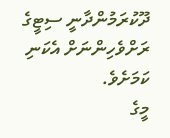ދޫކުރަމުންދާނީ ސިޓީގެ ރަށްވެހިންނަށް އެކަނި ކަމަށެވެ.
މީގެ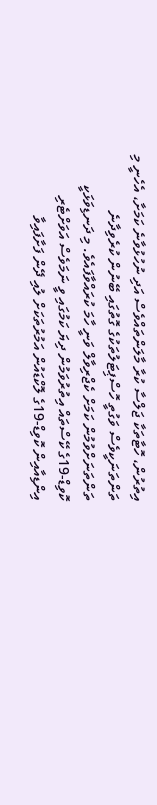އިތުރުން، ހޮޓާތަކާ ޖަލްސާ ކުރާ މާލަންތައްވެސް އަދި ނުހުޅުވާނެ ކަމަށާ، އެހެނީ މި ތަންތަނަކީވެސް ވަގުތީ ހޮސްޕިޓަލުތަކުގެ ގޮތުގައި ބޭނުން ކުރެވިދާނެ ތަންތަނަށްވުމުން ކަމަށް ކެޖްރިވާލް ވަނީ ހާމަ ކުރައްވާފައެވެ. މި ދަނޑިވަޅަކީ ކޮވިޑް-19ގެ ކޭސްތައް އިތުރުވަމުން ދިޔަ ކަމުގައި ވީ ނަމަވެސް އަވަށްޓެރި އިންޑިއާއިން ކޮވިޑް-19ގެ ލޮކްޑައުން އަމުރުތަކަށް ލުއި ދޭން ފަށާފައިވާ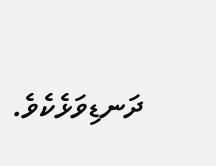ދަނޑިވަޅެކެވެ.